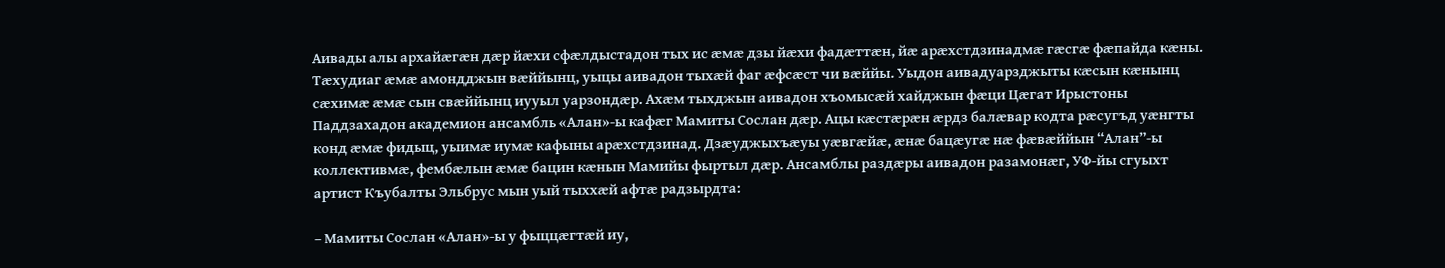Аивады алы архайæгæн дæр йæхи сфæлдыстадон тых ис æмæ дзы йæхи фадæттæн, йæ арæхстдзинадмæ гæсгæ фæпайда кæны. Тӕхудиаг ӕмӕ амондджын вӕййынц, уыцы аивадон тыхӕй фаг ӕфсӕст чи вӕййы. Уыдон аивадуарзджыты кæсын кӕнынц сӕхимӕ ӕмӕ сын свӕййынц иууыл уарзондӕр. Ахӕм тыхджын аивадон хъомысӕй хайджын фӕци Цӕгат Ирыстоны Паддзахадон академион ансамбль «Алан»-ы кафӕг Мамиты Сослан дӕр. Ацы кӕстӕрӕн ӕрдз балӕвар кодта рӕсугъд уӕнгты конд ӕмӕ фидыц, уыимӕ иумӕ кафыны арӕхстдзинад. Дзӕуджыхъӕуы уӕвгӕйӕ, ӕнӕ бацӕугӕ нӕ фӕвӕййын “Алан”-ы коллективмӕ, фембӕлын ӕмӕ бацин кӕнын Мамийы фыртыл дӕр. Ансамблы раздæры аивадон разамонӕг, УФ-йы сгуыхт артист Къубалты Эльбрус мын уый тыххӕй афтӕ радзырдта:

– Мамиты Сослан «Алан»-ы у фыццӕгтӕй иу,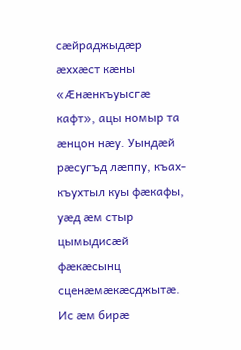сӕйраджыдӕр ӕххӕст кӕны «Ӕнӕнкъуысгӕ кафт», ацы номыр та ӕнцон нӕу. Уындӕй рӕсугъд лӕппу, къах-къухтыл куы фӕкафы, уӕд ӕм стыр цымыдисӕй фӕкӕсынц сценӕмӕкӕсджытӕ. Ис ӕм бирӕ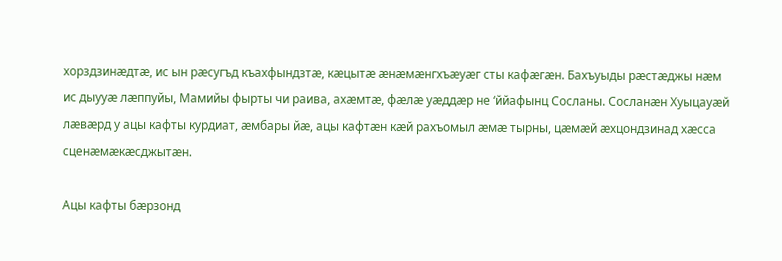хорздзинӕдтӕ, ис ын рӕсугъд къахфындзтӕ, кӕцытӕ ӕнӕмӕнгхъӕуӕг сты кафӕгӕн. Бахъуыды рӕстӕджы нӕм ис дыууӕ лӕппуйы, Мамийы фырты чи раива, ахӕмтӕ, фӕлӕ уӕддӕр не ‘ййафынц Сосланы. Сосланӕн Хуыцауæй лӕвӕрд у ацы кафты курдиат, ӕмбары йӕ, ацы кафтӕн кӕй рахъомыл ӕмӕ тырны, цӕмӕй ӕхцондзинад хӕсса сценӕмӕкӕсджытӕн.

Ацы кафты бӕрзонд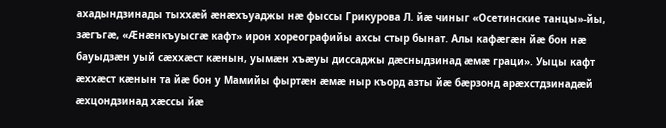ахадындзинады тыххӕй ӕнӕхъуаджы нӕ фыссы Грикурова Л. йӕ чиныг «Осетинские танцы»-йы, зӕгъгӕ, «Ӕнӕнкъуысгӕ кафт» ирон хореографийы ахсы стыр бынат. Алы кафӕгӕн йӕ бон нӕ бауыдзӕн уый сӕххӕст кӕнын, уымӕн хъӕуы диссаджы дӕсныдзинад ӕмӕ граци». Уыцы кафт ӕххӕст кӕнын та йӕ бон у Мамийы фыртӕн ӕмӕ ныр къорд азты йӕ бӕрзонд арӕхстдзинадӕй ӕхцондзинад хӕссы йӕ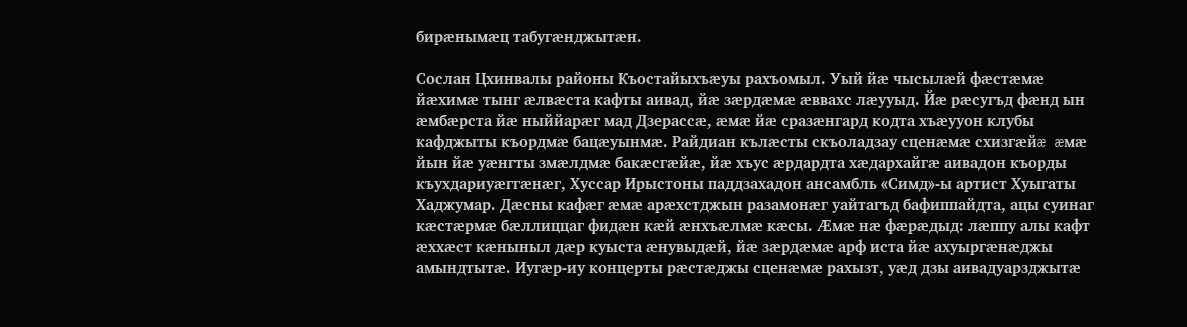бирӕнымӕц табугӕнджытӕн.

Сослан Цхинвалы районы Къостайыхъӕуы рахъомыл. Уый йӕ чысылӕй фӕстӕмӕ йӕхимӕ тынг ӕлвӕста кафты аивад, йӕ зӕрдӕмӕ ӕввахс лӕууыд. Йӕ рӕсугъд фӕнд ын ӕмбӕрста йӕ ныййарӕг мад Дзерассӕ, æмæ йæ сразӕнгард кодта хъӕууон клубы кафджыты къордмӕ бацӕуынмӕ. Райдиан кълæсты скъоладзау сценӕмӕ схизгæйæ æмæ йын йæ уæнгты змæлдмæ бакæсгæйæ, йæ хъус æрдардта хӕдархайгӕ аивадон къорды къухдариуӕггӕнӕг, Хуссар Ирыстоны паддзахадон ансамбль «Симд»-ы артист Хуыгаты Хаджумар. Дӕсны кафӕг ӕмӕ арӕхстджын разамонӕг уайтагъд бафиппайдта, ацы суинаг кӕстӕрмӕ бӕллиццаг фидӕн кӕй ӕнхъӕлмӕ кӕсы. Ӕмӕ нӕ фӕрӕдыд: лӕппу алы кафт ӕххӕст кӕныныл дӕр куыста ӕнувыдӕй, йӕ зӕрдӕмӕ арф иста йӕ ахуыргӕнӕджы амындтытӕ. Иугӕр-иу концерты рӕстӕджы сценӕмӕ рахызт, уӕд дзы аивадуарзджытӕ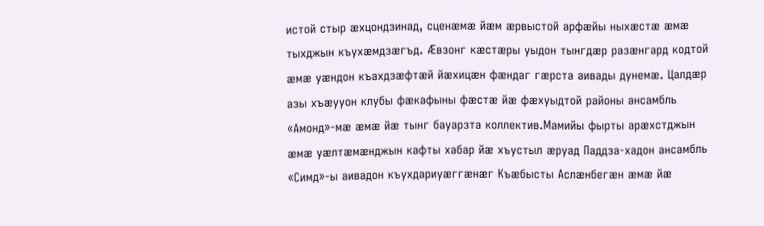истой стыр ӕхцондзинад, сценӕмӕ йӕм ӕрвыстой арфӕйы ныхӕстӕ ӕмӕ тыхджын къухӕмдзӕгъд. Ӕвзонг кӕстӕры уыдон тынгдӕр разӕнгард кодтой ӕмӕ уӕндон къахдзӕфтӕй йӕхицӕн фӕндаг гӕрста аивады дунемæ. Цалдӕр азы хъӕууон клубы фӕкафыны фӕстӕ йӕ фӕхуыдтой районы ансамбль «Амонд»-мӕ ӕмӕ йӕ тынг бауарзта коллектив.Мамийы фырты арӕхстджын ӕмӕ уӕлтӕмӕнджын кафты хабар йӕ хъустыл ӕруад Паддза-хадон ансамбль «Симд»-ы аивадон къухдариуӕггӕнӕг Къӕбысты Аслӕнбегӕн ӕмӕ йӕ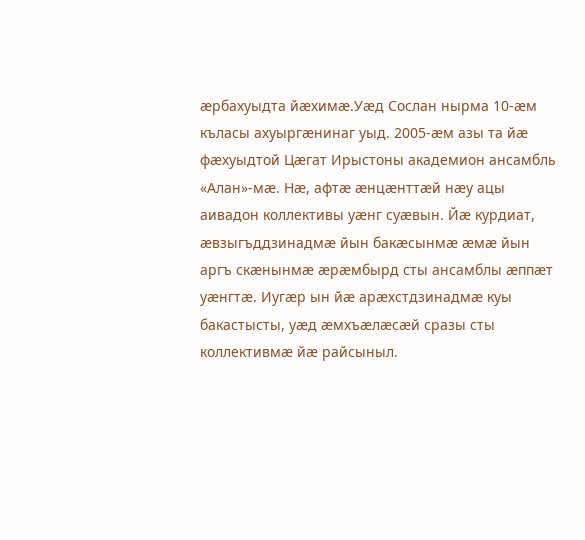ӕрбахуыдта йӕхимӕ.Уӕд Сослан нырма 10-ӕм къласы ахуыргӕнинаг уыд. 2005-ӕм азы та йӕ фӕхуыдтой Цӕгат Ирыстоны академион ансамбль «Алан»-мӕ. Нӕ, афтӕ ӕнцӕнттӕй нӕу ацы аивадон коллективы уӕнг суӕвын. Йӕ курдиат, ӕвзыгъддзинадмæ йын бакӕсынмӕ æмæ йын аргъ скæнынмæ ӕрӕмбырд сты ансамблы ӕппӕт уӕнгтӕ. Иугӕр ын йӕ арӕхстдзинадмӕ куы бакастысты, уӕд ӕмхъӕлӕсӕй сразы сты коллективмӕ йӕ райсыныл.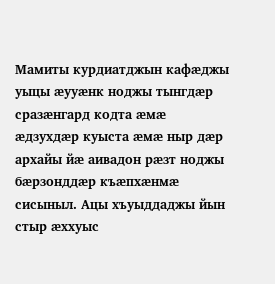Мамиты курдиатджын кафӕджы уыцы ӕууӕнк ноджы тынгдӕр сразӕнгард кодта ӕмӕ ӕдзухдӕр куыста ӕмӕ ныр дӕр архайы йӕ аивадон рӕзт ноджы бӕрзонддӕр къӕпхӕнмӕ сисыныл. Ацы хъуыддаджы йын стыр ӕххуыс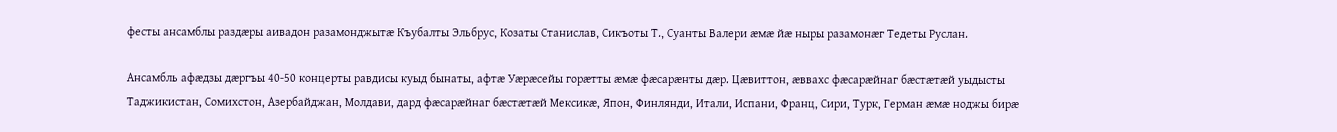фесты ансамблы раздӕры аивадон разамонджытӕ Къубалты Эльбрус, Козаты Станислав, Сикъоты Т., Суанты Валери ӕмӕ йæ ныры разамонӕг Тедеты Руслан.

Ансамбль афӕдзы дӕргъы 40-50 концерты равдисы куыд бынаты, афтӕ Уӕрӕсейы горӕтты ӕмӕ фӕсарӕнты дӕр. Цӕвиттон, ӕввахс фӕсарӕйнаг бӕстӕтæй уыдысты Таджикистан, Сомихстон, Азербайджан, Молдави, дард фӕсарӕйнаг бӕстӕтӕй Мексикӕ, Япон, Финлянди, Итали, Испани, Франц, Сири, Турк, Герман ӕмӕ ноджы бирӕ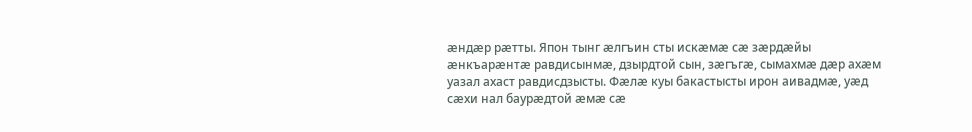ӕндӕр рӕтты. Япон тынг ӕлгъин сты искӕмӕ сӕ зӕрдӕйы ӕнкъарӕнтӕ равдисынмӕ, дзырдтой сын, зӕгъгӕ, сымахмӕ дӕр ахӕм уазал ахаст равдисдзысты. Фӕлӕ куы бакастысты ирон аивадмӕ, уӕд сӕхи нал баурӕдтой ӕмӕ сӕ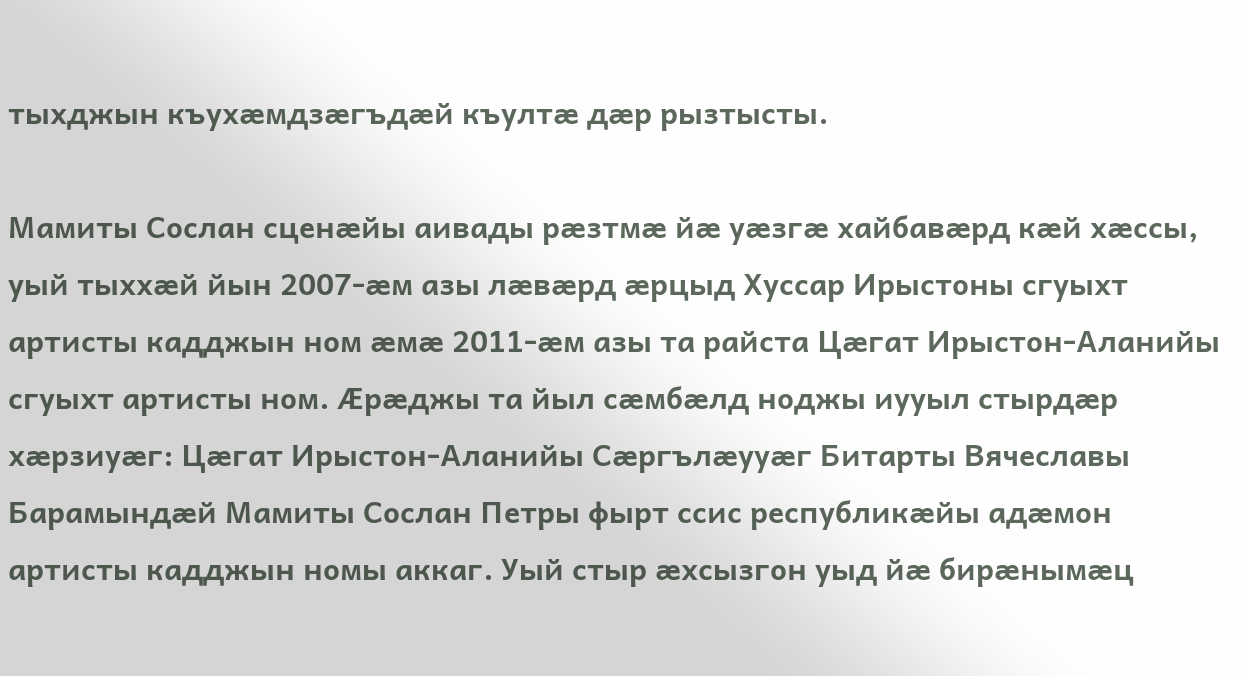тыхджын къухӕмдзӕгъдӕй къултӕ дӕр рызтысты.

Мамиты Сослан сценӕйы аивады рӕзтмӕ йӕ уӕзгӕ хайбавӕрд кӕй хӕссы, уый тыххӕй йын 2007-ӕм азы лӕвӕрд ӕрцыд Хуссар Ирыстоны сгуыхт артисты кадджын ном ӕмӕ 2011-ӕм азы та райста Цӕгат Ирыстон-Аланийы сгуыхт артисты ном. Ӕрӕджы та йыл сӕмбӕлд ноджы иууыл стырдӕр хӕрзиуӕг: Цӕгат Ирыстон-Аланийы Сӕргълӕууӕг Битарты Вячеславы Барамындӕй Мамиты Сослан Петры фырт ссис республикæйы адӕмон артисты кадджын номы аккаг. Уый стыр ӕхсызгон уыд йӕ бирӕнымӕц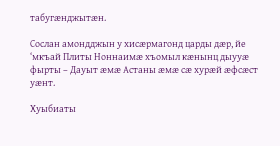табугӕнджытӕн.

Сослан амондджын у хисӕрмагонд царды дӕр, йе ‘мкъай Плиты Ноннаимӕ хъомыл кӕнынц дыууӕ фырты – Дауыт ӕмӕ Астаны ӕмӕ сӕ хурӕй ӕфсӕст уӕнт.

Хуыбиаты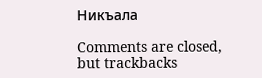Никъала

Comments are closed, but trackbacks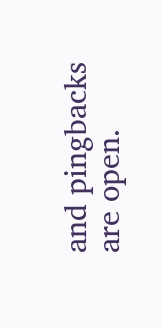and pingbacks are open.